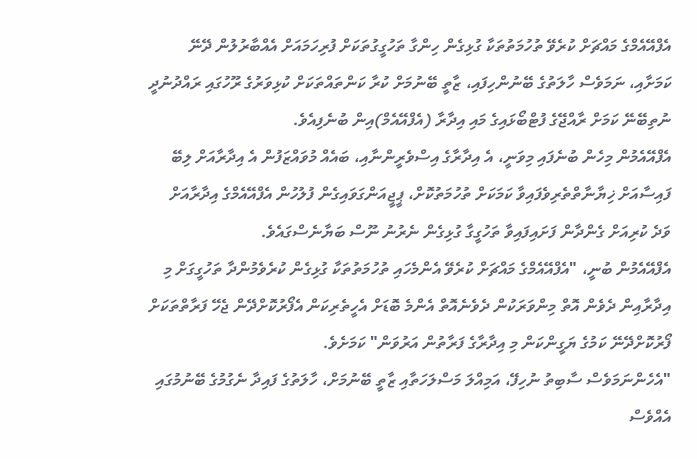އެފްއޭއެމްގެ މައްޗަށް ކުރެވޭ ތުހުމަތުތަކާ ގުޅިގެން ހިންގާ ތަހުގީގުތަކަށް ފުރިހަމައަށް އެއްބާރުލުން ދޭނޭ ކަމަށާއި، ނަމަވެސް ހާލަތުގެ ބޭނުންހިފައި، ޒާތީ ބޭނުމަށް ކުރާ ކަންތައްތަކަށް ކުޅިވަރުގެ ރޫހުގައި ރައްދުނުދީ ނުތިބޭނޭ ކަމަށް ރާއްޖޭގެ ފުޓްބޯޅައިގެ މައި އިދާރާ (އެފްއޭއެމް)އިން ބުނެފިއެވެ.
އެފްއޭއެމުން މިހެން ބުނެފައި މިވަނީ، އެ އިދާރާގެ އިސްވެރީންނާއި، ބައެއް މުވައްޒަފުން އެ އިދާރާއަށް ލިބޭ ފައިސާއަށް ޚިޔާނާތްތެރިވެފައިވާ ކަމަކަށް ތުހުމަތުކޮށް، ޕީޖީއަންގަވައިގެން ފުލުހުން އެފްއޭއެމްގެ އިދާރާއަށް ވަދެ ކުރިއަށް ގެންދާން ފަށައިފައިވާ ތަހުގީގާ ގުޅިގެން ނެރުނު ނޫސް ބަޔާނެސްގައެވެ.
އެފްއޭއެމުން ބުނީ، "އެފްއޭއެމްގެ މައްޗަށް ކުރެވޭ އެންމެހައި ތުހުމަތުތަކާ ގުޅިގެން ކުރެވެމުންދާ ތަހުގީގަށް މި އިދާރާއިން ދެވެން އޮތް މިންވަރަކުން ދެވެނެއޮތް އެންމެ ބޮޑަށް އެހީތެރިކަން އެފޯރުކޮށްދޭން ޖެހޭ ފަރާތްތަކަށް ފޯރުކޮށްދޭނޭ ކަމުގެ ޔަގީންކަން މި އިދާރާގެ ފަރާތުން އަރުވަން" ކަމަށެވެ.
"އެހެންނަމަވެސް ސާބިތު ނުހިފޭ، އަމިއްލަ މަސްލަހަތާއި ޒާތީ ބޭނުމަށް، ހާލަތުގެ ފައިދާ ނެގުމުގެ ބޭނުމުގައި އެއްވެސް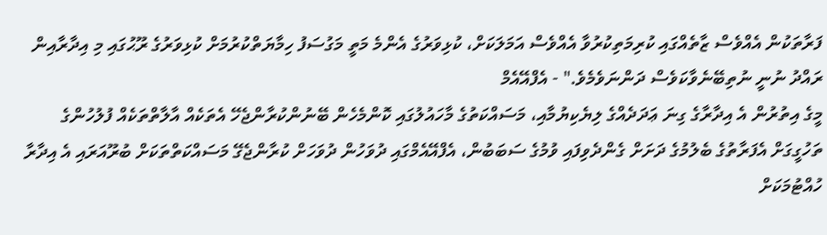ފަރާތަކުން އެއްވެސް ޒާތެއްގައި ކުރިމަތިކުރުވާ އެއްވެސް އަމަލަކަށް، ކުޅިވަރުގެ އެންމެ މަތީ މަގުސަފު ހިމާޔަތްކުރުމަށް ކުޅިވަރުގެ ރޫޙުގައި މި އިދާރާއިން ރައްދު ނުނީ ނުތިބޭނެވާކަވެސް ދަންނަވެމެވެ." - އެފްއޭއެމް
މީގެ އިތުރުން އެ އިދާރާގެ ގިނަ ޢަދަދެއްގެ ލިޔެކިޔުމާއި، މަސައްކަތުގެ މާހައުލުގައި ކޮންމެހެން ބޭނުންކުރާންޖެހޭ އެތަކެއް އާލާތްތަކެއް ފުލުހުންގެ ތަހުގީގަށް އެފަރާތުގެ ބެލުމުގެ ދަށަށް ގެންދެވިފައި ވުމުގެ ސަބަބުން، އެފްއޭއެމްގައި ދުވަހުން ދުވަހަށް ކުރާންޖެގޭ މަސައްކަތްތަކަށް ބުރޫއަރައި އެ އިދާރާ ހުއްޓުމަކަށް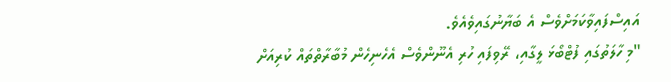އައިސްފައިވާކަމަށްވެސް އެ ބަޔާނުގައިވެއެވެ.
"މި ހާލަތުގައި ފުޓްބޯޅަ ލީގާއި، ރޭވިފައި ހުރި އެނޫންވެސް އެހެނިހެން މުބާރާތްތައް ކުރިއަށް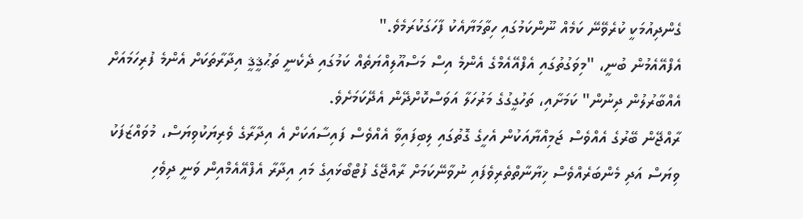ގެންދިއުމަކީ ކުރެވޭނޭ ކަމެއް ނޫންކަމުގައި ހިތާމަޔާއެކު ފާހަގަކުރަމެވެ."
އެފްއޭއެމުން ބުނީ، "މިވަގުތުގައި އެފްއޭއެމްގެ އެންމެ އިސް މަސްއޫލިއްޔަތެއް ކަމުގައި ދެކެނީ ތަޙުޤީޤީ އިދާރާތަކަށް އެންމެ ފުރިހަމައަށް އެއްބާރުލުން ދިނުން" ކަމަށާއި، ތަހުގީގުގެ މަރުހަލާ އަވަސްކޮށްދޭން އެދޭކަމަށެވެ.
ރާއްޖޭން ބޭރުގެ އެއްވެސް ޖަމިއްޔާއަކުން އެހީގެ ގޮތުގައި ލިބިފައިވާ އެއްވެސް ފައިސާއަކަށް އެ އިދާރާގެ ވެރިޔަކުވިޔަސް، މުވައްޒަފަކު ވިޔަސް އަދި މެންބަރެއްވެސް ޚިޔާނާތްތެރިވެފައި ނުވާނޭކަމަށް ރާއްޖޭގެ ފުޓްބޯޅައިގެ މައި އިދާރާ އެފްއޭއެމްއިން ވަނީ ދިވެހި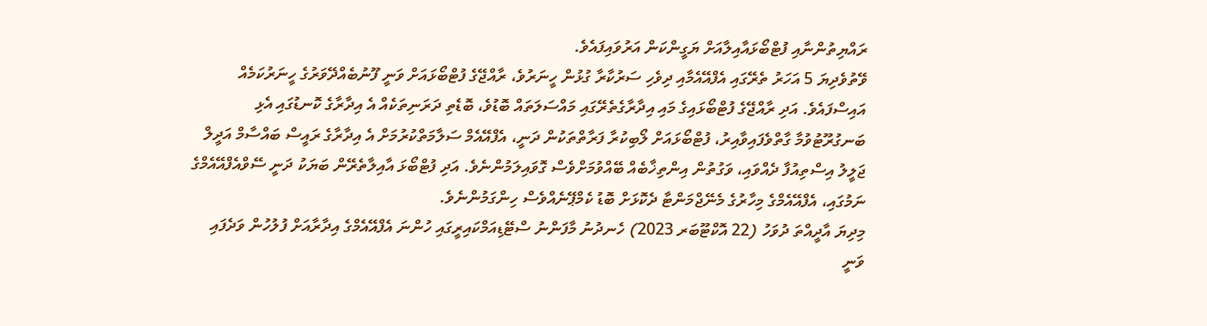ރައްޔިތުންނާއި ފުޓްބޯޅައާއިލާއަށް ޔަގީންކަން އަރުވައިފައެވެ.
ވޭތުވެދިޔަ 5 އަހަރު ތެރޭގައި އެފްއޭއެމާއި ދިވެހި ސަރުކާރާ ގުޅުން ހީނަރުވެ، ރާއްޖޭގެ ފުޓްބޯޅައަށް ވަނީ ފޫނުބެއްދޭވަރުގެ ހީނަރުކަމެއް އައިސްފައެވެ. އަދި ރާއްޖޭގެ ފުޓްބޯޅައިގެ މައި އިދާރާގެތެރޭގައި މައްސަލަތައް ބޮޑުވެ، ބޮޑެތި ދަރަނިތަކެއް އެ އިދާރާގެ ކޮނޑުގައި އެޅި ބަނގުރޫޓުވުމާ ގާތްވެފައިވާއިރު، ފުޓްބޯޅައަށް ލޯބިކުރާ ފަރާތްތަކުން ދަނީ، އެފްއޭއެމް ސަލާމަތްކުރުމަށް އެ އިދާރާގެ ރައީސް ބައްސާމް އަދީލް ޖަލީލު އިސްތިއުފާ ދެއްވައި، ވަގުތުން އިންތިޚާބެއް ބޭއްވުމަށްވެސް ގޮވައިލަމުންނެވެ. އަދި ފުޓްބޯޅަ އާއިލާތެރޭން ބަޔަކު ދަނީ ސޭވްއެފްއޭއެމްގެ ނަމުގައި، އެފްއޭއެމްގެ މިހާރުގެ މެނޭޖްމަންޓާ ދެކޮޅަށް ބޮޑު ކެމްޕޭނެއްވެސް ހިންގަމުންނެވެ.
މިދިޔަ އާދީއްތަ ދުވަހު (22 އޮކްޓޫބަރ 2023) ހެނދުނު މާފަންނު ސްޓޭޑިއަމްކައިރީގައި ހުންނަ އެފްއޭއެމްގެ އިދާރާއަށް ފުލުހުން ވަދެފައި ވަނީ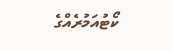ކޯޓުއަމުރެއްގެ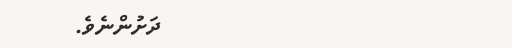ދަށުންނެވެ.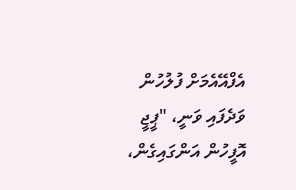އެފްއޭއެމަށް ފުލުހުން ވަދެފައި ވަނީ، "ޕީޖީ އޮފީހުން އަންގައިގެން،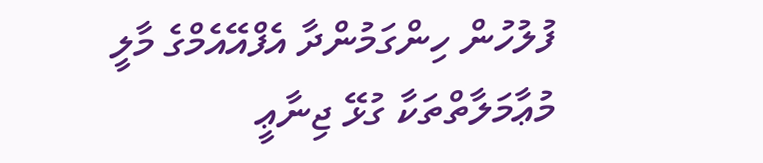ފުލުހުން ހިންގަމުންދާ އެފްއޭއެމްގެ މާލީ މުޢާމަލާތްތަކާ ގުޅޭ ޖިނާޢީ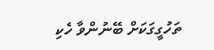ތަހުގީގަކަށް ބޭނުންވާ ހެކި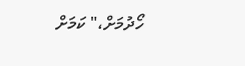ހޯދުމަށް،" ކަމަށް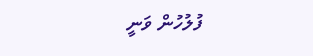ފުލުހުން ވަނީ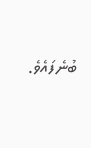ބުނެފައެވެ.